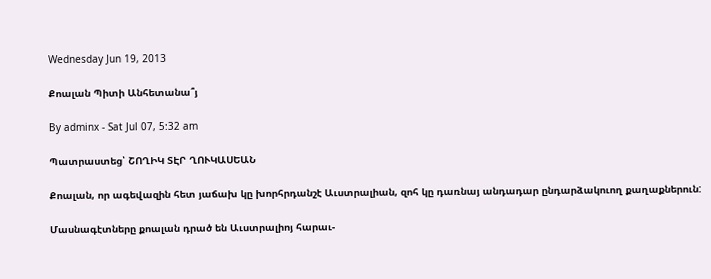Wednesday Jun 19, 2013

Քոալան Պիտի Անհետանա՞յ

By adminx - Sat Jul 07, 5:32 am

Պատրաստեց՝ ՇՈՂԻԿ ՏԷՐ ՂՈՒԿԱՍԵԱՆ

Քոալան, որ ագեվազին հետ յաճախ կը խորհրդանշէ Աւստրալիան, զոհ կը դառնայ անդադար ընդարձակուող քաղաքներուն:

Մասնագէտները քոալան դրած են Աւստրալիոյ հարաւ-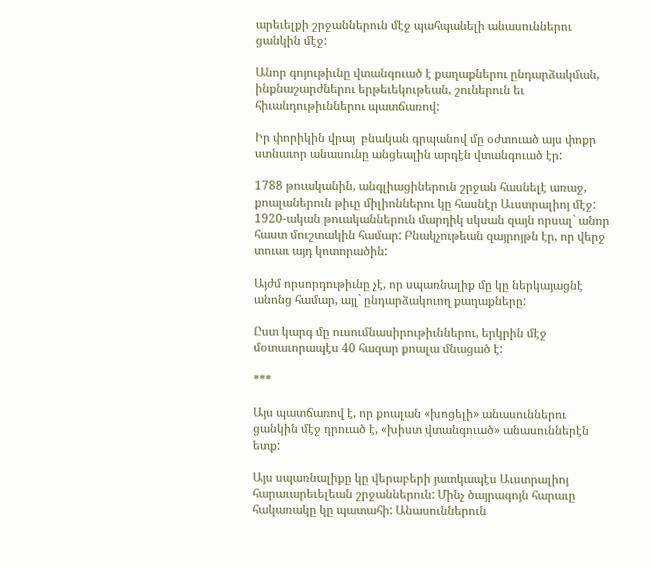արեւելքի շրջաններուն մէջ պահպանելի անասուններու ցանկին մէջ:

Անոր գոյութիւնը վտանգուած է քաղաքներու ընդարձակման, ինքնաշարժներու երթեւեկութեան, շուներուն եւ հիւանդութիւններու պատճառով:

Իր փորիկին վրայ  բնական գրպանով մը օժտուած այս փոքր ստնաւոր անասունը անցեալին արդէն վտանգուած էր:

1788 թուականին, անգլիացիներուն շրջան հասնելէ առաջ, քոալաներուն թիւը միլիոններու կը հասնէր Աւստրալիոյ մէջ: 1920-ական թուականներուն մարդիկ սկսան զայն որսալ` անոր հաստ մուշտակին համար: Բնակչութեան զայրոյթն էր, որ վերջ տուաւ այդ կոտորածին:

Այժմ որսորդութիւնը չէ, որ սպառնալիք մը կը ներկայացնէ անոնց համար, այլ` ընդարձակուող քաղաքները:

Ըստ կարգ մը ուսումնասիրութիւններու, երկրին մէջ մօտաւորապէս 40 հազար քոալա մնացած է:

***

Այս պատճառով է, որ քոալան «խոցելի» անասուններու ցանկին մէջ դրուած է, «խիստ վտանգուած» անասուններէն ետք:

Այս սպառնալիքը կը վերաբերի յատկապէս Աւստրալիոյ հարաւարեւելեան շրջաններուն: Մինչ ծայրագոյն հարաւը հակառակը կը պատահի: Անասուններուն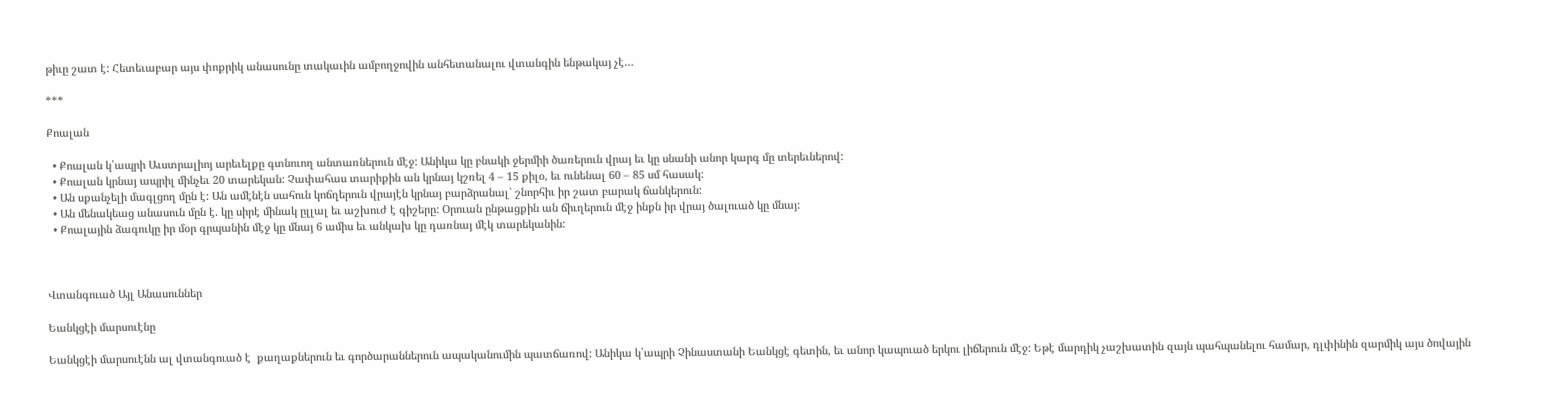թիւը շատ է: Հետեւաբար այս փոքրիկ անասունը տակաւին ամբողջովին անհետանալու վտանգին ենթակայ չէ…

***

Քոալան

  • Քոալան կ՛ապրի Աւստրալիոյ արեւելքը գտնուող անտառներուն մէջ: Անիկա կը բնակի ջերմիի ծառերուն վրայ եւ կը սնանի անոր կարգ մը տերեւներով:
  • Քոալան կրնայ ապրիլ մինչեւ 20 տարեկան: Չափահաս տարիքին ան կրնայ կշռել 4 – 15 քիլօ, եւ ունենալ 60 – 85 սմ հասակ:
  • Ան սքանչելի մագլցող մըն է: Ան ամէնէն սահուն կոճղերուն վրայէն կրնայ բարձրանալ` շնորհիւ իր շատ բարակ ճանկերուն:
  • Ան մենակեաց անասուն մըն է. կը սիրէ մինակ ըլլալ եւ աշխուժ է գիշերը: Օրուան ընթացքին ան ճիւղերուն մէջ ինքն իր վրայ ծալուած կը մնայ:
  • Քոալային ձագուկը իր մօր գրպանին մէջ կը մնայ 6 ամիս եւ անկախ կը դառնայ մէկ տարեկանին:



Վտանգուած Այլ Անասուններ

Եանկցէի մարսուէնը

Եանկցէի մարսուէնն ալ վտանգուած է  քաղաքներուն եւ գործարաններուն ապականումին պատճառով: Անիկա կ՛ապրի Չինաստանի Եանկցէ գետին, եւ անոր կապուած երկու լիճերուն մէջ: Եթէ մարդիկ չաշխատին զայն պահպանելու համար, դլփինին զարմիկ այս ծովային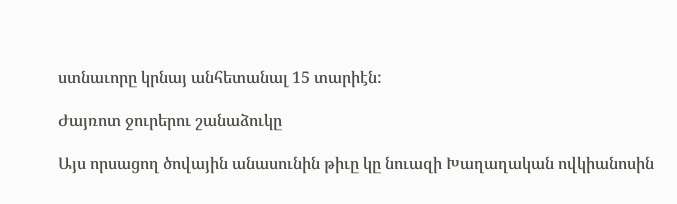ստնաւորը կրնայ անհետանալ 15 տարիէն:

Ժայռոտ ջուրերու շանաձուկը

Այս որսացող ծովային անասունին թիւը կը նուազի Խաղաղական ովկիանոսին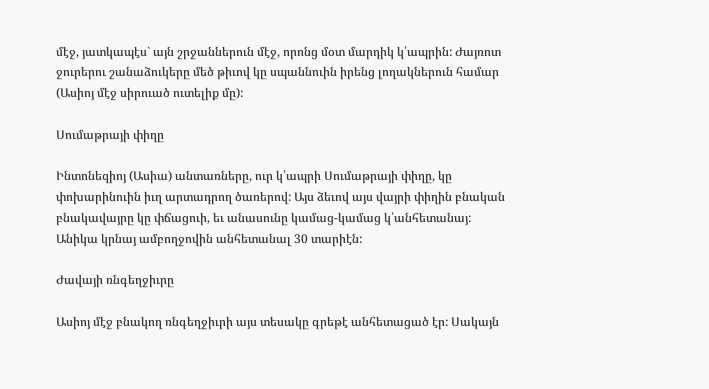մէջ, յատկապէս` այն շրջաններուն մէջ, որոնց մօտ մարդիկ կ՛ապրին: Ժայռոտ ջուրերու շանաձուկերը մեծ թիւով կը սպաննուին իրենց լողակներուն համար (Ասիոյ մէջ սիրուած ուտելիք մը):

Սումաթրայի փիղը

Ինտոնեզիոյ (Ասիա) անտառները, ուր կ՛ապրի Սումաթրայի փիղը, կը փոխարինուին իւղ արտադրող ծառերով: Այս ձեւով այս վայրի փիղին բնական բնակավայրը կը փճացուի, եւ անասունը կամաց-կամաց կ՛անհետանայ: Անիկա կրնայ ամբողջովին անհետանալ 30 տարիէն:

Ժավայի ռնգեղջիւրը

Ասիոյ մէջ բնակող ռնգեղջիւրի այս տեսակը գրեթէ անհետացած էր: Սակայն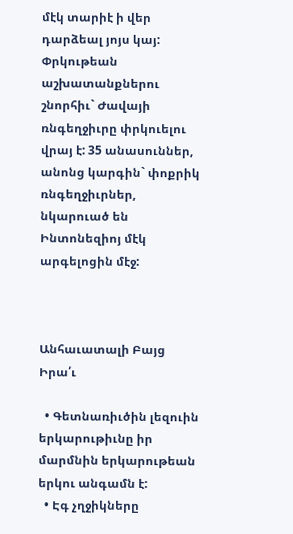մէկ տարիէ ի վեր դարձեալ յոյս կայ: Փրկութեան աշխատանքներու շնորհիւ` Ժավայի ռնգեղջիւրը փրկուելու վրայ է: 35 անասուններ, անոնց կարգին` փոքրիկ ռնգեղջիւրներ, նկարուած են Ինտոնեզիոյ մէկ արգելոցին մէջ:



Անհաւատալի Բայց Իրա՛ւ

  • Գետնառիւծին լեզուին երկարութիւնը իր մարմնին երկարութեան երկու անգամն է:
  • Էգ չղջիկները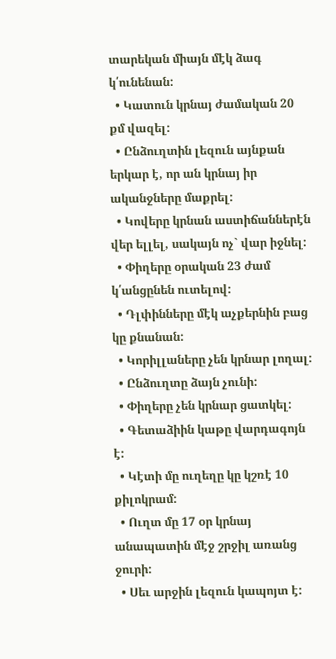տարեկան միայն մէկ ձագ կ՛ունենան:
  • Կատուն կրնայ ժամական 20 քմ վազել:
  • Ընձուղտին լեզուն այնքան երկար է, որ ան կրնայ իր ականջները մաքրել:
  • Կովերը կրնան աստիճաններէն վեր ելլել, սակայն ոչ` վար իջնել:
  • Փիղերը օրական 23 ժամ կ՛անցընեն ուտելով:
  • Դլփինները մէկ աչքերնին բաց կը քնանան:
  • Կորիլլաները չեն կրնար լողալ:
  • Ընձուղտը ձայն չունի:
  • Փիղերը չեն կրնար ցատկել:
  • Գետաձիին կաթը վարդագոյն է:
  • Կէտի մը ուղեղը կը կշռէ 10 քիլոկրամ:
  • Ուղտ մը 17 օր կրնայ անապատին մէջ շրջիլ առանց ջուրի:
  • Սեւ արջին լեզուն կապոյտ է: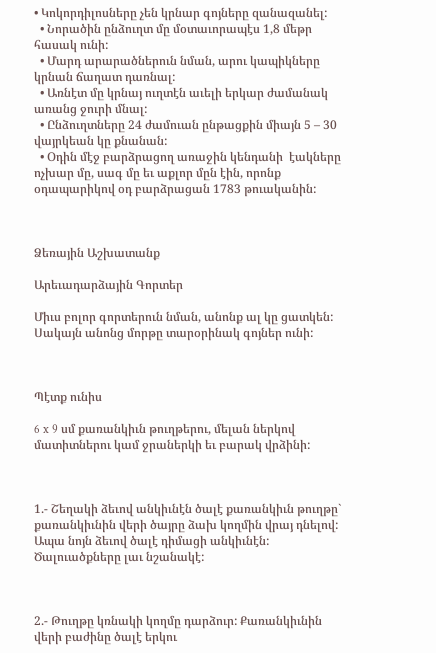• Կոկորդիլոսները չեն կրնար գոյները զանազանել:
  • Նորածին ընձուղտ մը մօտաւորապէս 1,8 մեթր հասակ ունի:
  • Մարդ արարածներուն նման, արու կապիկները կրնան ճաղատ դառնալ:
  • Առնէտ մը կրնայ ուղտէն աւելի երկար ժամանակ առանց ջուրի մնալ:
  • Ընձուղտները 24 ժամուան ընթացքին միայն 5 – 30 վայրկեան կը քնանան:
  • Օդին մէջ բարձրացող առաջին կենդանի  էակները ոչխար մը, սագ մը եւ աքլոր մըն էին, որոնք օդապարիկով օդ բարձրացան 1783 թուականին:



Ձեռային Աշխատանք

Արեւադարձային Գորտեր

Միւս բոլոր գորտերուն նման, անոնք ալ կը ցատկեն: Սակայն անոնց մորթը տարօրինակ գոյներ ունի:



Պէտք ունիս

6 x 9 սմ քառանկիւն թուղթերու, մելան ներկով մատիտներու կամ ջրաներկի եւ բարակ վրձինի:



1.- Շեղակի ձեւով անկիւնէն ծալէ քառանկիւն թուղթը` քառանկիւնին վերի ծայրը ձախ կողմին վրայ դնելով: Ապա նոյն ձեւով ծալէ դիմացի անկիւնէն: Ծալուածքները լաւ նշանակէ:



2.- Թուղթը կռնակի կողմը դարձուր: Քառանկիւնին վերի բաժինը ծալէ երկու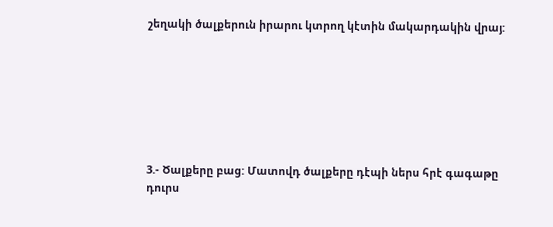շեղակի ծալքերուն իրարու կտրող կէտին մակարդակին վրայ:







3.- Ծալքերը բաց: Մատովդ ծալքերը դէպի ներս հրէ գագաթը դուրս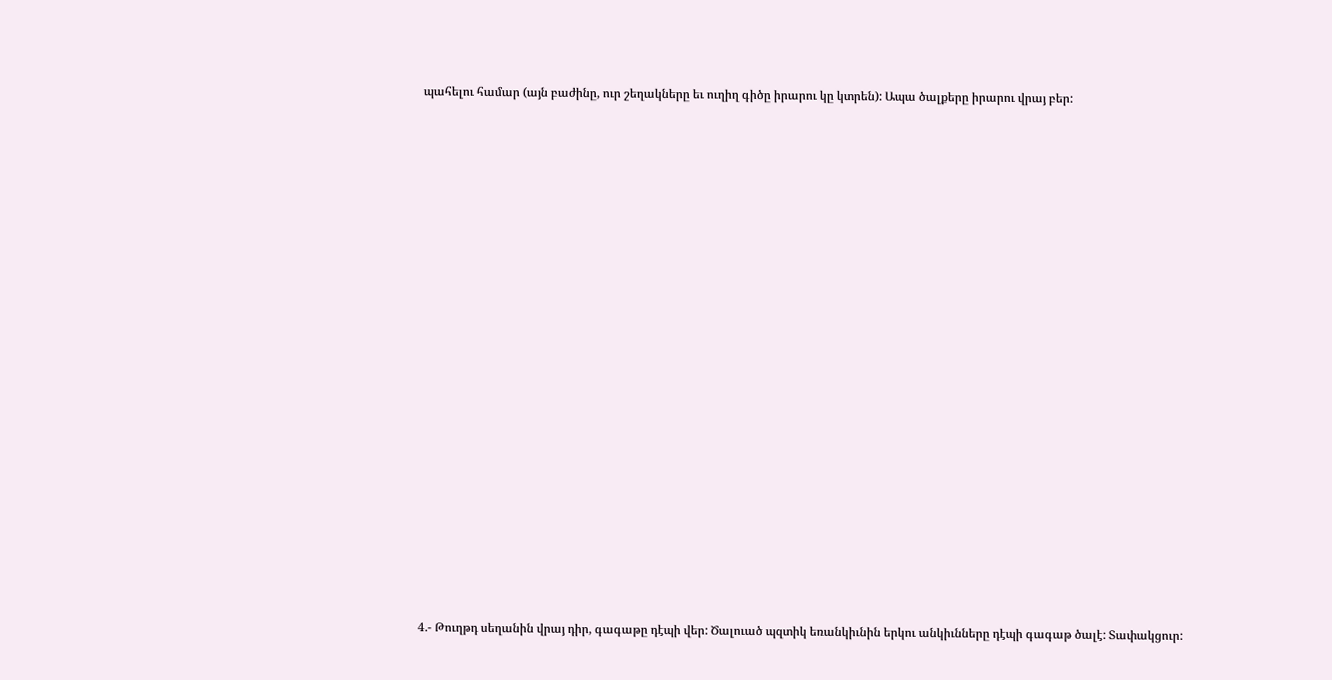պահելու համար (այն բաժինը, ուր շեղակները եւ ուղիղ գիծը իրարու կը կտրեն): Ապա ծալքերը իրարու վրայ բեր:





















4.- Թուղթդ սեղանին վրայ դիր, գագաթը դէպի վեր: Ծալուած պզտիկ եռանկիւնին երկու անկիւնները դէպի գագաթ ծալէ: Տափակցուր: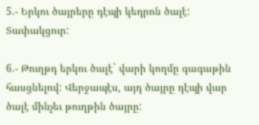5.- Երկու ծայրերը դէպի կեդրոն ծալէ: Տափակցուր:

6.- Թուղթդ երկու ծալէ` վարի կողմը գագաթին հասցնելով: Վերջապէս, այդ ծայրը դէպի վար ծալէ մինչեւ թուղթին ծայրը: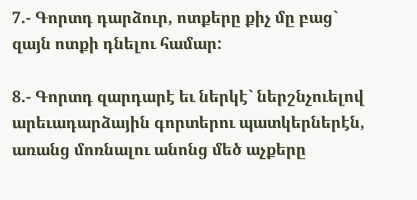7.- Գորտդ դարձուր, ոտքերը քիչ մը բաց` զայն ոտքի դնելու համար:

8.- Գորտդ զարդարէ եւ ներկէ` ներշնչուելով արեւադարձային գորտերու պատկերներէն, առանց մոռնալու անոնց մեծ աչքերը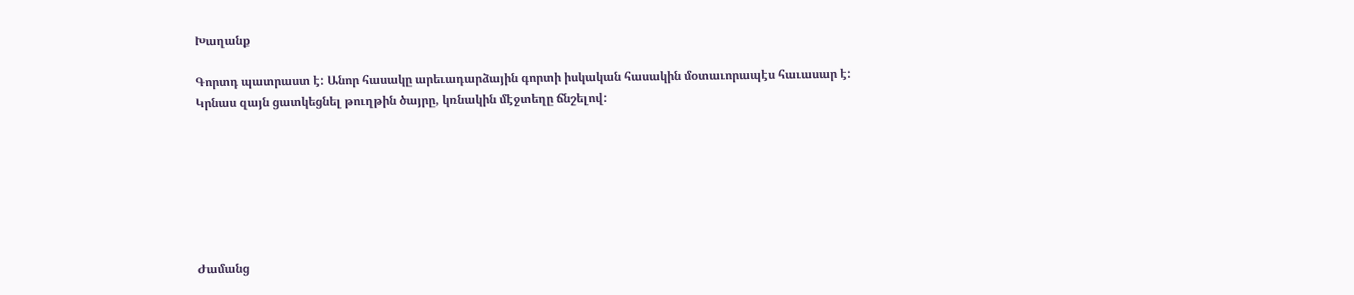Խաղանք

Գորտդ պատրաստ է: Անոր հասակը արեւադարձային գորտի իսկական հասակին մօտաւորապէս հաւասար է:
Կրնաս զայն ցատկեցնել թուղթին ծայրը, կռնակին մէջտեղը ճնշելով:







Ժամանց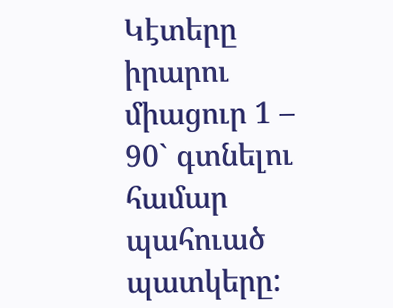Կէտերը իրարու միացուր 1 – 90` գտնելու համար պահուած պատկերը: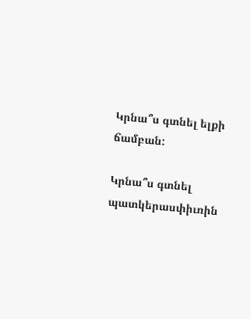Կրնա՞ս գտնել ելքի ճամբան:

Կրնա՞ս գտնել պատկերասփիւռին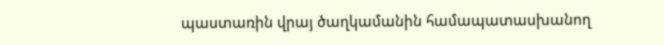պաստառին վրայ ծաղկամանին համապատասխանող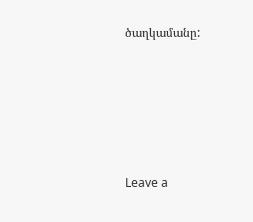ծաղկամանը:







Leave a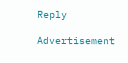Reply

Advertisement